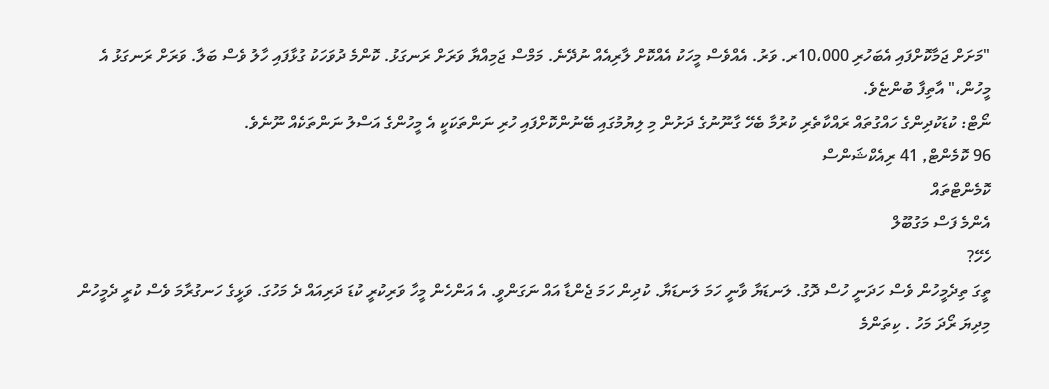"މަށަށް ޖަމާކޮށްފައި އެބަހުރި 10،000ރ. ވަރު. އެއްވެސް މީހަކު އެއްކޮށް ލާރިއެއް ނުދޭނެ. މަމްސް ޖަމިއްޔާ ވަރަށް ރަނގަޅު. ކޮންމެ ދުވަހަކު ގުޅާފައި ހާލު ވެސް ބަލާ. ވަރަށް ރަނގަޅު އެ މީހުން،" އާތިފާ ބުންޏެވެ.
ނޯޓް: ކުޑަކުދިންގެ ހައްގުތައް ރައްކާތެރި ކުރުމާ ބެހޭ ގާނޫނުގެ ދަށުން މި ލިޔުމުގައި ބޭނުންކޮށްފައި ހުރި ނަންތަކަކީ އެ މީހުންގެ އަސްލު ނަންތަކެއް ނޫނެވެ.
96 ކޮމެންޓް, 41 ރިއެކްޝަންސް
ކޮމެންޓްތައް
އެންމެ ފަސް މަގުބޫލް
ހެހޭ?
ތީގަ ތިދެމީހުން ވެސް ހަދަނީ ހުސް ދޮގު. ލަނޑަޔާ ވާނީ ހަމަ ލަނޑަޔާ. ކުދިން ހަމަ ޖެންޑާ އައް ނަގަންވީ. އެ އަންހެން މީހާ ވަރިކުރީ ކުޑަ ދަރިއައް ދެ މަހުގަ. ވަޅީގެ ހަނގުރާމަ ވެސް ކުރީ ދެމީހުން މިދިޔަ ރޯދަ މަހު . ކިތަންމެ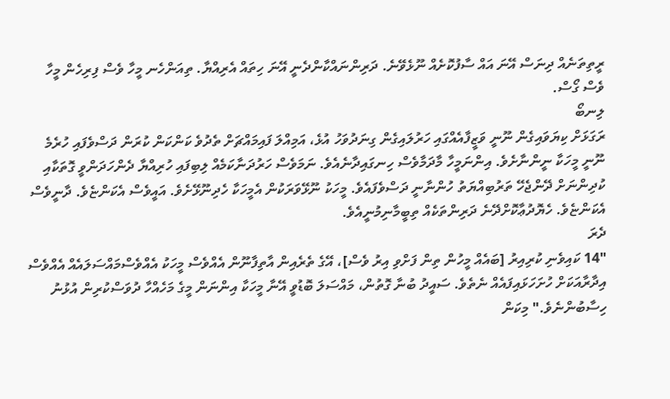ރީތިތަނެއް ދިނަސް އޭނަ އައް ސާފުކޮށެއް ނޫޅެވޭނެ. ދަރިންނައްކާންދެނީ އޭނަ ހިތައް އެރިއްޔާ. ތިއަންހެނ މީހާ ވެސް ފިރިހެން މީހާ ވެސް ގޯސް.
ލިނބޯ
ރަގަޅަށް ކިޔަވައިގެން ނޫނީ ވަޒީފާއެއްގައި ހަރުލައިގެން ގިނަދުވަހު އުޅެ، އަމިއްލަ ފައިމައްޗަށް ތެދުވެ ކަންކަން ކުރަން ދަސްވެފައި ހުރެމެ ނޫނީ މީހަކާ ނީންނާށެވެ. އިންނަމީހާ މާދަމާވެސް ހިނގައިދާނެއެވެ. ނަމަވެސް ހަރުދަނާކަމެއް ލިބިފައި ހުރިއްޔާ ދެންހަދަންވީ ގޮތަކާއި ކުދިންނަށް ދޭންޖެހޭ ތަރުބިއްޔަތު ހުންނާނީ ދަސްވެފައެވެ. މީހަކު ނޫޅޭވަރަކުން އެމީހަކާ ހެދިނޫޅޭށެވެ. އައީވެސް އެކަންޏެވެ. ދާނީވެސް އެކަންޏެވެ. ހެޔޮދުޢާކޮށްދޭނެ ދަރިންތަކެއް ތިބީމާނިމުނީއެވެ.
ދެރަ
"14 ކައިވެނި ކުރިއިރު [ބައެއް މީހުން ތިން ފަށްވި އިރު ވެސް]، އޭގެ ތެރެއިން އާތިފާނޫން އެއްވެސް މީހަކު އެއްވެސްމައްސަލައެއް އެއްވެސް އިދާރާއަކަށް ހުށަހަޅައިފައެއް ނެތެވެ. ސައީދު ބުނާ ގޮތުން، މައްސަލަ ބޮޑުވީ އޭނާ މީހަކާ އިންނަން މީގެ މަހެއްހާ ދުވަސްކުރިން އުޅުނު ހިސާބުންނެވެ." މިކަން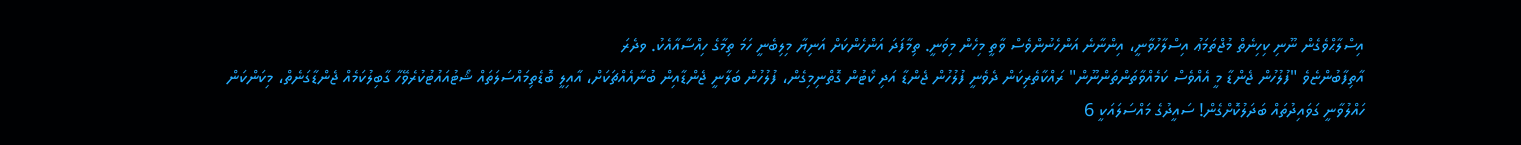އިސްލާޙްވެގެން ނޫނި ކިހިނެތް މުޖްތަމަޢު އިސްލާހުވާނީ، އިންނާނެ އަންހެނުންވެސް ވާތީ މިހެން މިވަނީ. ތިމާފަދަ އަންހެންކަށް އަނިޔާ މިލިބެނީ ހަމަ ތިމާގެ ހިއްސާއާއެކު. ވދެރަ
އާތިފާބުންޏެވެ "ފުލުހުން ޖެންޑާ މީ އެއްވެސް ކަމެއްވާތަންތަންނޫން" ރައްކާތެރިކަން ދެވެނީ ފުލުހުން ޖެންޑާ އަދި ކޯޓުން ގޮތްނިމިގެން، ފުލުހުން ބަލާނީ ޖެންޑާއިން ބުނާއެއްޗަކަށް، އާއިލީ ބޮޑެތިމައްސަލަތައް ޝޯޓުއައުޓުކުރެވޭހާ ގާބިލުކަމެއް ޖެންޑާގަނެތް، މިކަންކަން ހައްލުވާނީ ގަވައިދުތައް ބަދަލުކޮށްގެން! ސައީދުގެ މައްސަލައަކީ 6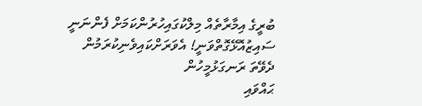ބުރީގެ އިމާރާތެއް މިލްކުގައިހުރުންކަމަށް ފެންނަނީ ސައިޒުއޮޅޭގޮތްވަނީ! އެވަރަށްކައިވެނިކުރަމުން ދެވޭތަ ރަނގަޅުމީހުން
ޙައްވައި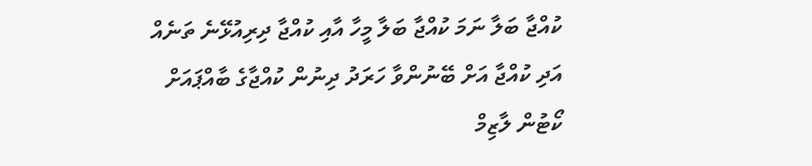ކުއްޖާ ބަލާ ނަމަ ކުއްޖާ ބަލާ މީހާ އާއި ކުއްޖާ ދިރިއުޅޭނެ ތަނެއް އަދި ކުއްޖާ އަށް ބޭނުންވާ ހަރަދު ދިނުން ކުއްޖާގެ ބާއްޕައަށް ކޯޓުން ލާޒިމް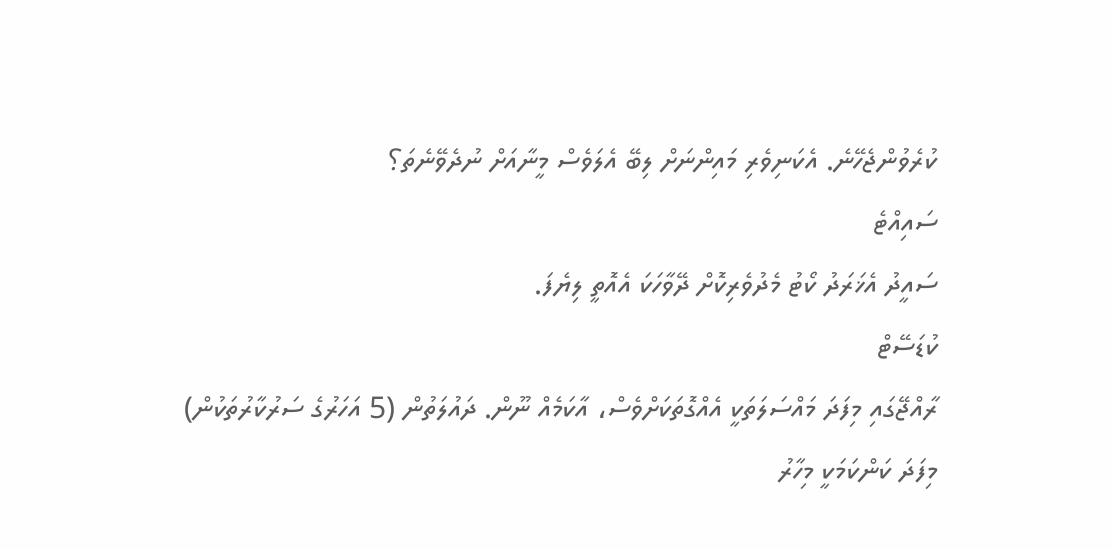ކުރެވުންޖެހޭނެ. އެކަނިވެރި މައިންނަށް ލިބޭ އެލަވެސް މީނާއަށް ނުދެވޭނެތަ؟
ސައިއްޓެ
ސައީދު އެޚަރަދު ކޯޓު މެދުވެރިކޮށް ދޭވާހަކަ އެއޮތީ ލިޔެފަ.
ކުޑަސޭޓް
ރާއްޖޭގައި މިފަދަ މައްސަލަތަކީ އެއްގޮތަކަށްވެސް، އާކަމެއް ނޫން. ދައުލަތުން (5 އަހަރުގެ ސަރުކާރުތަކުން) މިފަދަ ކަންކަމަކީ މިހާރު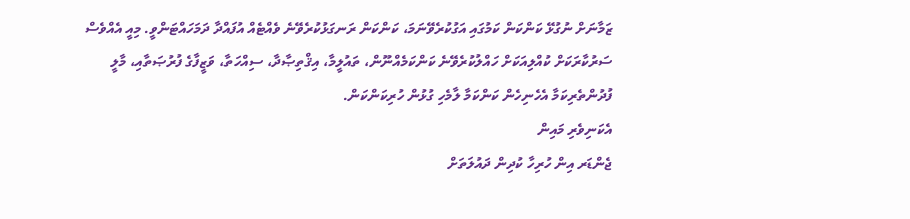ޒަމާނަށް ނުގުޅޭ ކަންކަން ކަމުގައި އަގުކުރެވޭނަމަ، ކަންކަން ރަނގަޅުކުރެވޭނެ ވެއްޓެއް އުފައްދާ ދަމަހައްޓަންވީ. މިއީ އެއްވެސް ސަރުކާރަކަށް ކުއްލިއަކަށް ހައްލުކުރެވޭނެ ކަންކަމެއްނޫން، ތައުލީމާ، އިޤްތިޞާދާ، ސިއްހަތާ، ވަޒީފާގެ ފުރުޞަތާއި، މާލީ ފުދުންތެރިކަމާ އެހެނިހެން ކަންކަމާ ލާމެހި ގުޅުން ހުރިކަންކަން.
އެކަނިވެރި މައިން
ޖެންޑަރ އިން ހުރިހާ ކުދިން ދައުލަތަށް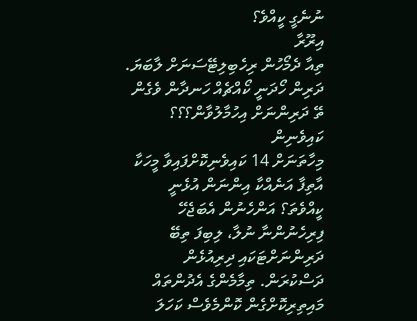ނުނެގީ ކީއްވެ؟
އިރޫރާ
ތިއާ ދެމޯހުން ރިހެބިލިޓޭސަނަށް ލާބަޔަ. ދަރިން ހޯދަނީ ކޯއްޗެއް ހަނދާން ވެގެން ތޭ ދަރިންނަށް އިހުމާލުވާން؟؟؟
ކައިވެނިން
މިހާތަނަށް 14 ކައިވެނިކޮށްފައިވާ މީހަކާ އާތިފާ އަނެއްކާ އިންނަން އުޅެނީ ކީއްވެތަ؟ އަންހެނުން އެބަޖެހޭ ފިރިހެނުންނާ ނުލާ، ލިބިފަ ތިބޭ ދަރިންނަށްޓަކައި ދިރިއުޅެން ދަސްކުރަން. ތިމާމެންގެ އެދުންތައް މައިތިރިކޮށްގެން ކޮންމެވެސް ކަހަލަ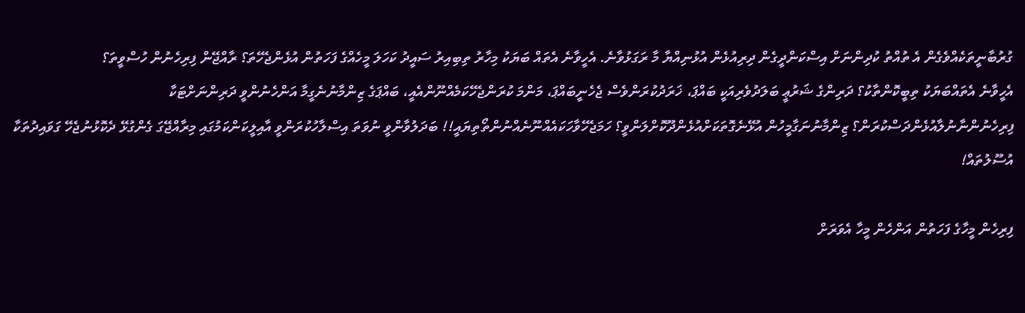ގުރުބާނީތަކެއްވެގެން އެ ތުއްތު ކުދިންނަށް އިސްކަންދީގެން ދިރިއުޅެން އުޅުނިއްޔާ މާ ރަގަޅުވާނެ. އެހީވާނެ އެތައް ބަޔަކު މިހާރު ތިބިއިރު ސައީދު ކަހަލަ މީހެއްގެ ފަހަތުން އުޅެންޖެހޭތަ؟ ރާއްޖޭން ފިރިހެނުން ހުސްވީތަ؟
އެހީވާނެ އެތައްބަޔަކު ތިބީކޮންތާކު؟ ދަރިންގެ ޝަރުޢީ ބަލަދުވެރިއަކީ ބައްޕަ، ޚަރަދުކުރަންވެސް ޖެހެނީބައްޕަ، މަންމަ ކުރަންޖެހޭކަމެއްނޫންއެއީ، ބައްޕަގެ ޒިންމާނުނެގީމާ އަންހެނުންވީ ދަރިންނަށްޓަކާ ފިރިހެނުންނާނުލާއުޅެންދަސްކުރަން؟ ޒިންމާނުނަގާމީހުން އުޅޭނެގޮތަކަށްއުޅެންދޫކޮށްލަންވީ؟ ހަމަޖެހޭވާހަކައެއްނޫނެއްނުންތޯތިޔައީ!! ބަދަލުވާންވީ ނުވަތަ އިސްލާހުކުރަންވީ އާއިލީކަންކަމުގައި މިރާއްޖޭގަ ގެންގުޅޭ ދެކޮޅުނުޖެހޭ ގަވައިދުތަކާ އުސޫލުތައް!

ފިރިހެން މީހާގެ ފަހަތުން އަންހެން މީހާ އެވަރަށް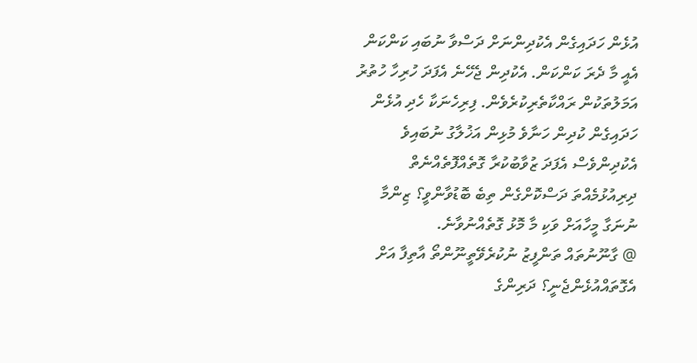އުޅެން ހަދައިގެން އެކުދިންނަށް ދަސްވާ ނުބައި ކަންކަން އެއީ މާ ދެރަ ކަންކަން. އެކުދިން ޖެހޭނެ އެފަދަ ހުރިހާ ހުތުރު އަމަލުތަކުން ރައްކާތެރިކުރެވެން. ފިރިހެނަކާ ހެދި އުޅެން ހަދައިގެން ކުދިން ހަނާވެ މުޅިން އަޚުލާގު ނުބައިވެ އެކުދިންވެސް އެފަދަ ޒުވާބުކުރާ ގޮތެއްފޮތެއްނެތް ދިރިއުޅުމެއްތަ ދަސްކޮށްގެން ތިބެ ބޮޑުވާންވީ؟ ޒިންމާ ނުނަގާ މީހާއަށް ވަކި މާ މޮޅު ގޮތެއްނުވާނެ.
@ ގާނޫނުތައް ތަންފީޒު ނުކުރެވޭތީނޫންތޯ އާތިފާ އަށް އެގޮތައްއުޅެންޖެނީ؟ ދަރިންގެ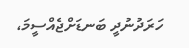ހަރަދުނުދީ ބަނޑަށްޖެއްސީމަ،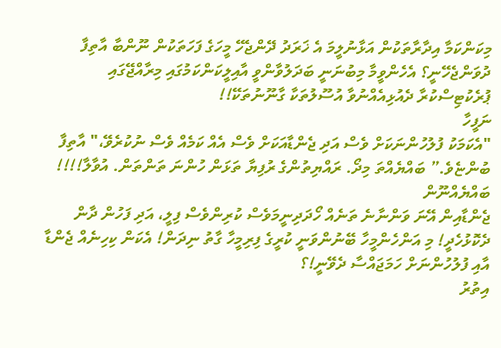މިކަންކަމާ އިދާރާތަކުން އަޅާނުލީމަ އެ ޚަރަދު ދޭންޖެހޭ މީހަގެ ފަހަތަކުން ނޫންބާ އާތިފާ ދުވަންޖެހޭނީ؟ އެހެންވީމާ މިބުނަނީ ބަދަލުވާންވީ އާއިލީކަންކަމުގައި މިރާއްޖޭގައި ޕުރެކުޓިސްކުރާ ދެއުޅިއެއްނުވާ އުސޫލުތަކާ ގާނޫނުތަކޭ!!
ނަފީހާ
"އެކަމަކު ފުލުހުންނަކަށް ވެސް އަދި ޖެންޑާއަކަށް ވެސް އެއް ކަމެއް ވެސް ނުކުރެވޭ،" އާތިފާ ބުންޏެވެ.” ބައްޔެއްތަ މިދޯ. ރައްޔިތުންގެ ރުފިޔާ ތަޅަން ހުންނަ ތަންތަން. އުވާލާ!!!!
ބައްޔެއްނޫން
ޖެންޑާއިން އޭނަ ވަންނާނެ ތަނެއް ހޯދަދިނީމަވެސް ކުރިންވެސް ފިލީ، އަދި ފަހުން ދާން ދެކޮޅުހެދީ! މި އަންހެންމީހާ ބޭނުންވަނީ ކުރީގެ ފިރިމީހާ ގާތު ނިދަން! އެކަން ކިހިނެއް ޖެންޑާ އާއި ފުލުހުންނަށް ހަމަޖައްސާ ދެވޭނީ!؟
އިތުރު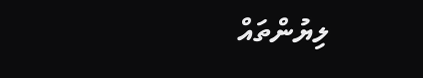ލިޔުންތައް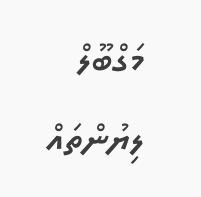މަގްބޫލް ލިޔުންތައް